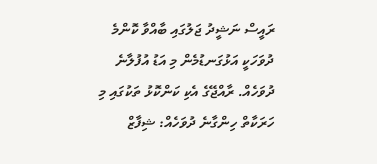ރައީސް ނަޝީދު ޖަލުގައި ބާއްވާ ކޮންމެ ދުވަހަކީ އަޅުގަނޑުމެން މި އަޑު އުފުލާނެ ދުވަހެއް. ރާއްޖޭގެ އެކި ކަންކޮޅު ތަކުގައި މި ހަރަކާތް ހިންގާނެ ދުވަހެއް: ޝިފާޒް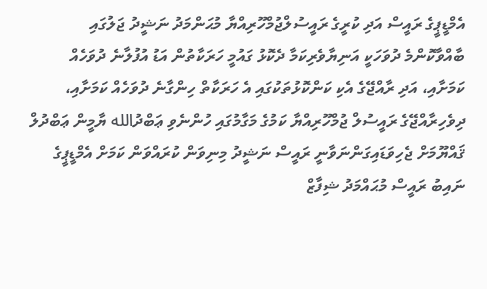އެމްޑީޕީގެ ރައީސް އަދި ކުރީގެ ރައީސުލްޖުމްހޫރިއްޔާ މުޙަންމަދު ނަޝީދު ޖަލުގައި ބާއްވާކޮންމެ ދުވަހަކީ އަނިޔާވެރިކަމާ ދެކޮޅު ގައުމީ ހަރަކާތުން އަޑު އުފުލާނެ ދުވަހެއް ކަމަށާއި، އަދި ރާއްޖޭގެ އެކި ކަންކޮޅުތަކުގައި އެ ހަރަކާތް ހިންގާނެ ދުވަހެއް ކަމަށާއި، ދިވެހިރާއްޖޭގެ ރައީސުލް ޖުމްހޫރިއްޔާ ކަމުގެ މަގާމުގައި ހުންނެވި ޢަބްދުالله ޔާމީން ޢަބްދުލް ޤައްޔޫމަށް ޖެހިވަޑައިގަންނަވާނީ ރައީސް ނަޝީދު މިނިވަން ކުރައްވަން ކަމަށް އެމްޑީޕީގެ ނައިބު ރައީސް މުޙައްމަދު ޝިފާޒް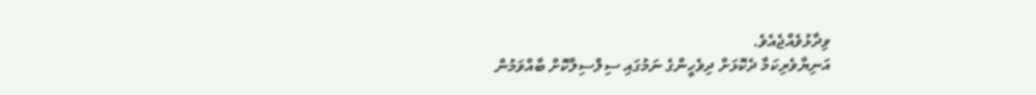ވިދާޅުވެއްޖެއެވެ.
އަނިޔާވެރިކަމާ ދެކޮޅަށް ދިވެހީންގެ ނަމުގައި ސިލްސިލާކޮށް ބާއްވަމުން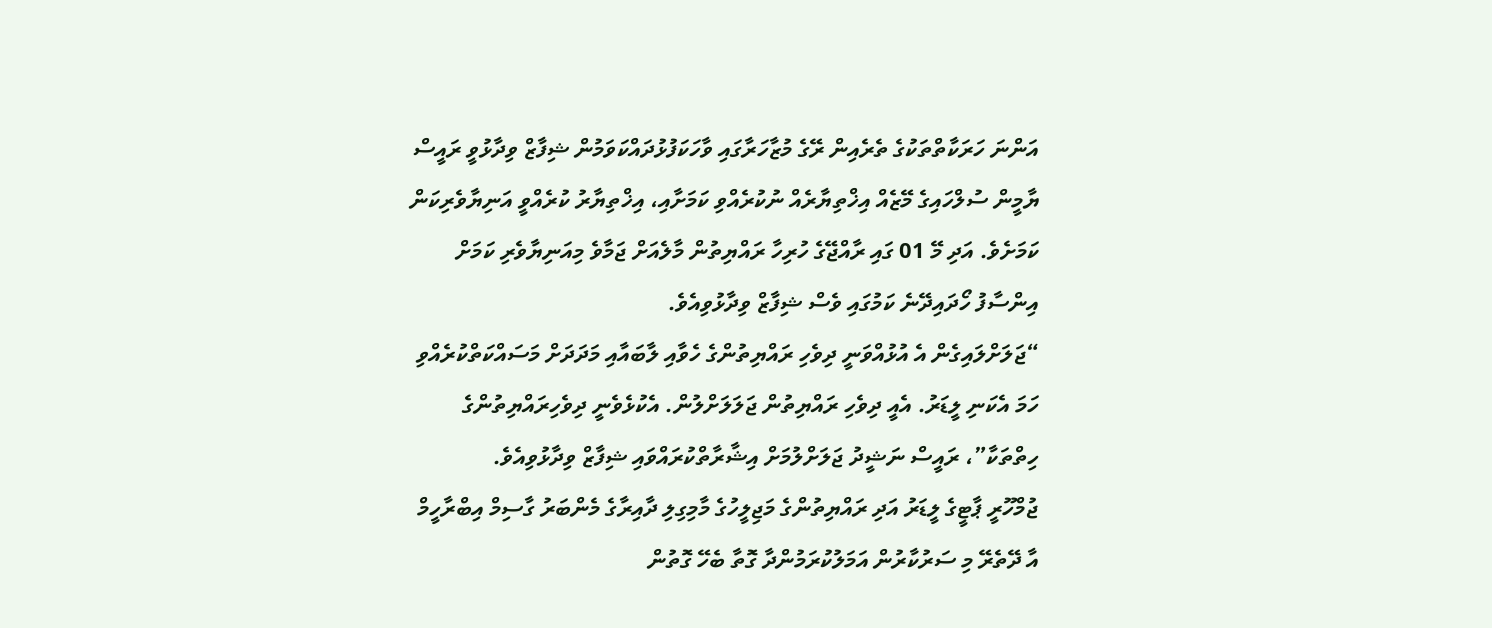އަންނަ ހަރަކާތްތަކުގެ ތެރެއިން ރޭގެ މުޒާހަރާގައި ވާހަކަފުޅުދައްކަވަމުން ޝިފާޒް ވިދާޅުވީ ރައީސް ޔާމީން ސުލްހައިގެ މޭޒެއް އިޚްތިޔާރެއް ނުކުރެއްވި ކަމަށާއި، އިޚްތިޔާރު ކުރެއްވީ އަނިޔާވެރިކަން ކަމަށެވެ. އަދި މޭ 01 ގައި ރާއްޖޭގެ ހުރިހާ ރައްޔިތުން މާލެއަށް ޖަމާވެ މިއަނިޔާވެރި ކަމަށް އިންސާފު ހޯދައިދޭނެ ކަމުގައި ވެސް ޝިފާޒް ވިދާޅުވިއެވެ.
“ޖަލަށްލައިގެން އެ އުޅުއްވަނީ ދިވެހި ރައްޔިތުންގެ ހެވާއި ލާބައާއި މަދަދަށް މަސައްކަތްކުރެއްވި ހަމަ އެކަނި ލީޑަރު. އެއީ ދިވެހި ރައްޔިތުން ޖަލަލަށްލުން. އެކުޅެވެނީ ދިވެހިރައްޔިތުންގެ ހިތްތަކާ”، ރައީސް ނަޝީދު ޖަލަށްލުމަށް އިޝާރާތްކުރައްވައި ޝިފާޒް ވިދާޅުވިއެވެ.
ޖުމްހޫރީ ޕާޓީގެ ލީޑަރު އަދި ރައްޔިތުންގެ މަޖިލީހުގެ މާމިގިލި ދާއިރާގެ މެންބަރު ގާސިމް އިބްރާހީމް އާ ދޭތެރޭ މި ސަރުކާރުން އަމަލުކުރަމުންދާ ގޮތާ ބެހޭ ގޮތުން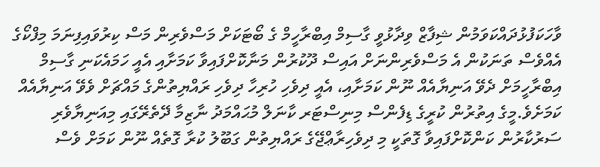ވާހަކަފުޅުދައްކަވަމުން ޝިފާޒް ވިދާޅުވީ ގާސިމް އިބްރާހީމް ގެ ބޯޓަކަށް މަސްވެރިން މަސް ކިރުވައިފިނަމަ މިފްކޯގެ އެއްވެސް ތަނަކުން އެ މަސްވެރިންނަށް އައިސް ދޫކުރުން މަނާކޮށްފައިވާ ކަމަށާއި އެއީ ހަމައެކަނި ގާސިމް އިބްރާހީމަށް ދެވޭ އަނިޔާއެއް ނޫން ކަމަށާއި، އެއީ ދިވެހި ހުރިހާ ދިވެހި ރައްޔިތުންގެ މައްޗަށް ވެވޭ އަނިޔާއެއް ކަމަށެވެ.މީގެ އިތުރުން ކުރީގެ ޑިފެންސް މިނިސްޓަރ ކާނަލް މުޙައްމަދު ނާޒިމާ ދޭތެރޭގައި މިއަނިޔާވެރި ސަރުކާރުން ކަންކޮށްފައިވާ ގޮތަކީ މި ދިވެހިރާޢްޖޭގެ ރައްޔިތުން ގަބޫލު ކުރާ ގޮތެއް ނޫން ކަމަށް ވެސް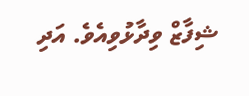ޝިފާޒް ވިދާޅުވިއެވެ. އަދި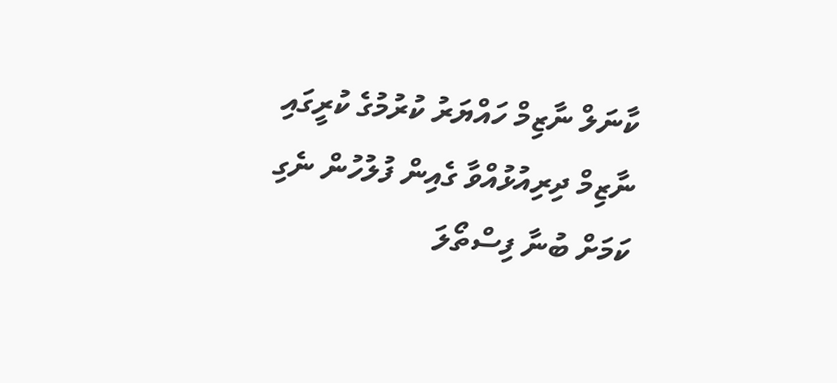ކާނަލް ނާޒިމް ހައްޔަރު ކުރުމުގެ ކުރީގައި ނާޒިމް ދިރިއުޅުއްވާ ގެއިން ފުލުހުން ނެގި ކަމަށް ބުނާ ފިސްތޯލަ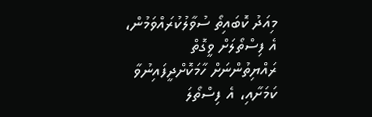މިއަދު ކޮބައިތޯ ސުވާލުކުރައްވަމުން، އެ ފިސްތޯލަށް ވީގޮތް ރައްޔިތުންނަށް ހާމަކޮށްދީފައިނުވާ ކަމަށާއި، އެ ފިސްތޯލަ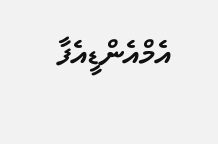އެމްއެންޑީއެފާ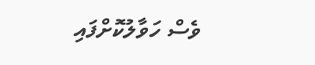ވެސް ހަވާލުކޮށްފައި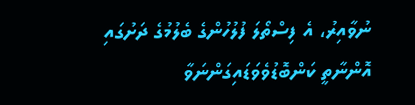ނުވާއިރު، އެ ފިސްތޯލަ ފުލުހުންގެ ބެލުމުގެ ދަށުގައި އޮންނާތީ ކަންބޮޑުވެވަޑައިގަންނަވާ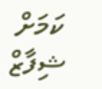ކަމަށް ޝިފާޒް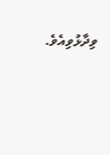ވިދާޅުވިއެވެ.